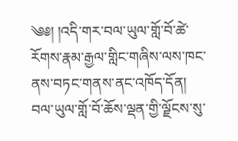༄༅། །འདི་གར་བལ་ཡུལ་གློ་བོ་ཚེ་རོགས་རྣམ་རྒྱལ་གླིང་གཞིས་ལས་ཁང་ནས་བཏང་གནས་ནང་འཁོད་དོན། བལ་ཡུལ་གློ་བོ་ཆོས་ལྡན་གྱི་ལྗོངས་སུ་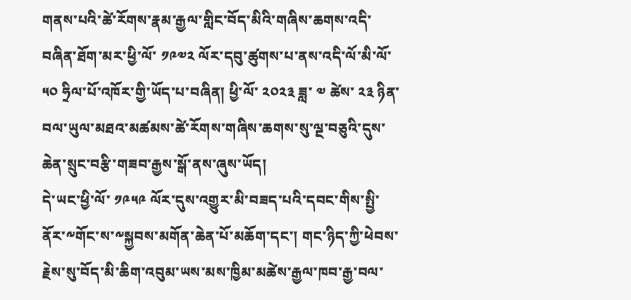གནས་པའི་ཚེ་རོགས་རྣམ་རྒྱལ་གླིང་བོད་མིའི་གཞིས་ཆགས་འདི་བཞིན་ཐོག་མར་ཕྱི་ལོ་ ༡༩༧༢ ལོར་དབུ་ཚུགས་པ་ནས་འདི་ལོ་མི་ལོ་ ༥༠ ཧྲིལ་པོ་འཁོར་གྱི་ཡོད་པ་བཞིན། ཕྱི་ལོ་ ༢༠༢༣ ཟླ་ ༧ ཚེས་ ༢༣ ཉིན་བལ་ཡུལ་མཐའ་མཚམས་ཚེ་རོགས་གཞིས་ཆགས་སུ་ལྔ་བཅུའི་དུས་ཆེན་སྲུང་བརྩི་གཟབ་རྒྱས་སྒོ་ནས་ཞུས་ཡོད།
དེ་ཡང་ཕྱི་ལོ་ ༡༩༥༩ ལོར་དུས་འགྱུར་མི་བཟད་པའི་དབང་གིས་སྤྱི་ནོར་༸གོང་ས་༸སྐྱབས་མགོན་ཆེན་པོ་མཆོག་དང་། གང་ཉིད་ཀྱི་ཕེབས་རྗེས་སུ་བོད་མི་ཆིག་འབུམ་ཡས་མས་ཁྱིམ་མཚེས་རྒྱལ་ཁབ་རྒྱ་བལ་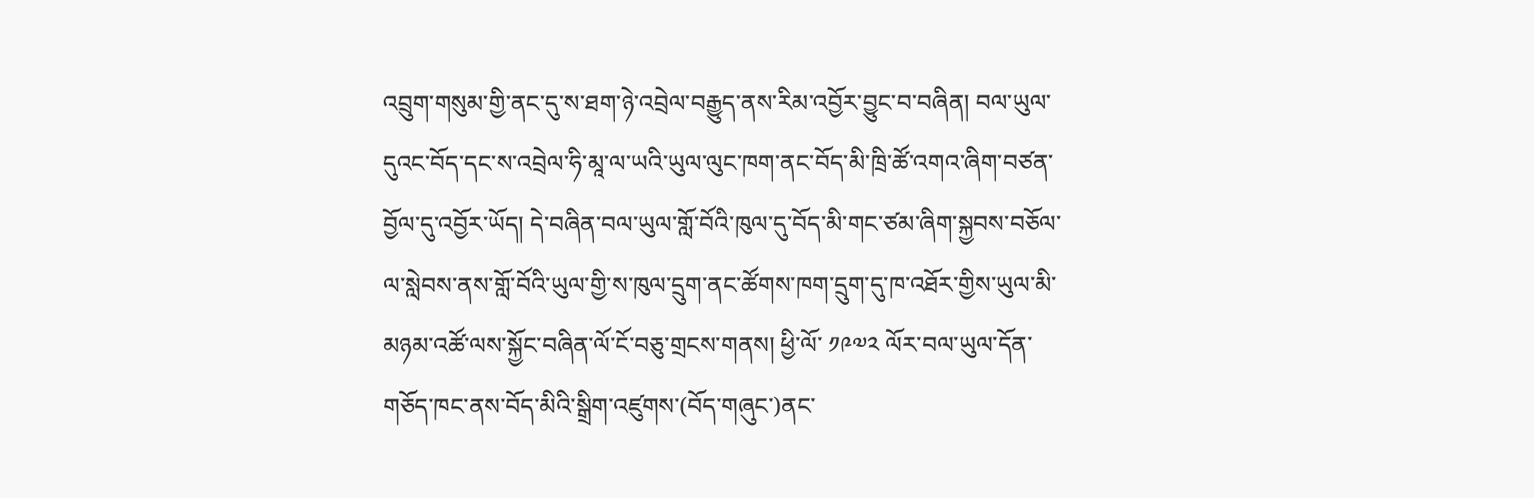འབྲུག་གསུམ་གྱི་ནང་དུ་ས་ཐག་ཉེ་འབྲེལ་བརྒྱུད་ནས་རིམ་འབྱོར་བྱུང་བ་བཞིན། བལ་ཡུལ་དུའང་བོད་དང་ས་འབྲེལ་ཧི་མཱ་ལ་ཡའི་ཡུལ་ལུང་ཁག་ནང་བོད་མི་ཁྲི་ཚོ་འགའ་ཞིག་བཙན་བྱོལ་དུ་འབྱོར་ཡོད། དེ་བཞིན་བལ་ཡུལ་གློ་བོའི་ཁུལ་དུ་བོད་མི་གང་ཙམ་ཞིག་སྐྱབས་བཅོལ་ལ་སླེབས་ནས་གློ་བོའི་ཡུལ་གྱི་ས་ཁུལ་དྲུག་ནང་ཚོགས་ཁག་དྲུག་དུ་ཁ་འཐོར་གྱིས་ཡུལ་མི་མཉམ་འཚོ་ལས་སྐྱོང་བཞིན་ལོ་ངོ་བཅུ་གྲངས་གནས། ཕྱི་ལོ་ ༡༩༧༢ ལོར་བལ་ཡུལ་དོན་གཅོད་ཁང་ནས་བོད་མིའི་སྒྲིག་འཛུགས་(བོད་གཞུང་)ནང་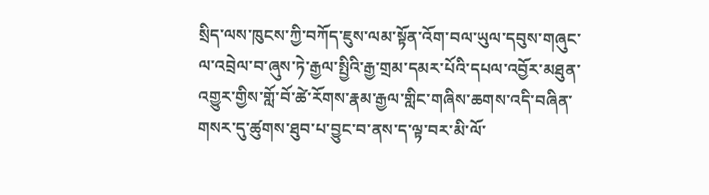སྲིད་ལས་ཁུངས་ཀྱི་བཀོད་ཇུས་ལམ་སྟོན་འོག་བལ་ཡུལ་དབུས་གཞུང་ལ་འབྲེལ་བ་ཞུས་ཏེ་རྒྱལ་སྤྱིའི་རྒྱ་གྲམ་དམར་པོའི་དཔལ་འབྱོར་མཐུན་འགྱུར་གྱིས་གློ་བོ་ཚེ་རོགས་རྣམ་རྒྱལ་གླིང་གཞིས་ཆགས་འདི་བཞིན་གསར་དུ་ཚུགས་ཐུབ་པ་བྱུང་བ་ནས་ད་ལྟ་བར་མི་ལོ་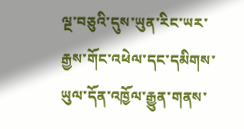ལྔ་བཅུའི་དུས་ཡུན་རིང་ཡར་རྒྱས་གོང་འཕེལ་དང་དམིགས་ཡུལ་དོན་འཁྱོལ་རྒྱུན་གནས་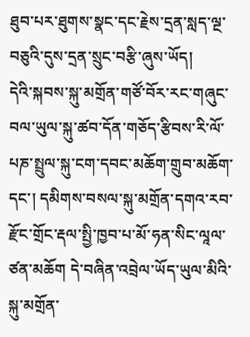ཐུབ་པར་ཐུགས་སྣང་དང་རྗེས་དྲན་སླད་ལྔ་བཅུའི་དུས་དྲན་སྲུང་བརྩི་ཞུས་ཡོད།
དེའི་སྐབས་སྐུ་མགྲོན་གཙོ་བོར་རང་གཞུང་བལ་ཡུལ་སྐུ་ཚབ་དོན་གཅོད་རྩིབས་རི་ལོ་པཎ་སྤྲུལ་སྐུ་ངག་དབང་མཆོག་གྲུབ་མཆོག་དང་། དམིགས་བསལ་སྐུ་མགྲོན་དགའ་རབ་རྫོང་གྲོང་རྡལ་སྤྱི་ཁྱབ་པ་མོ་ཧན་སིང་ལཱལ་ཙན་མཆོག དེ་བཞིན་འབྲེལ་ཡོད་ཡུལ་མིའི་སྐུ་མགྲོན་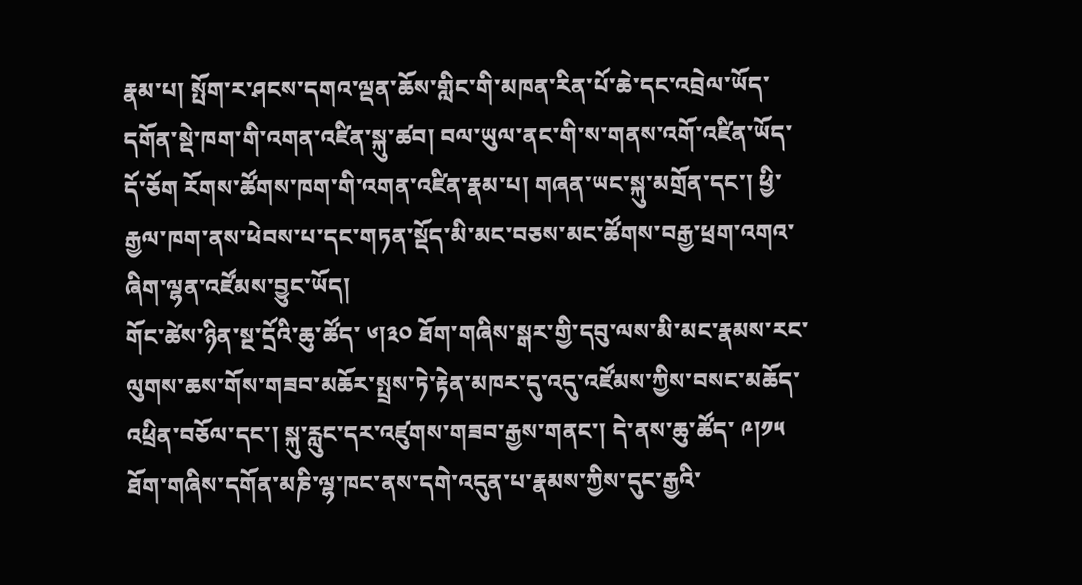རྣམ་པ། སྤོག་ར་ཤངས་དགའ་ལྡན་ཆོས་གླིང་གི་མཁན་རིན་པོ་ཆེ་དང་འབྲེལ་ཡོད་དགོན་སྡེ་ཁག་གི་འགན་འཛིན་སྐུ་ཚབ། བལ་ཡུལ་ནང་གི་ས་གནས་འགོ་འཛིན་ཡོད་དོ་ཅོག རོགས་ཚོགས་ཁག་གི་འགན་འཛིན་རྣམ་པ། གཞན་ཡང་སྐུ་མགྲོན་དང་། ཕྱི་རྒྱལ་ཁག་ནས་ཕེབས་པ་དང་གཏན་སྡོད་མི་མང་བཅས་མང་ཚོགས་བརྒྱ་ཕྲག་འགའ་ཞིག་ལྷན་འཛོམས་བྱུང་ཡོད།
གོང་ཚེས་ཉིན་སྔ་དྲོའི་ཆུ་ཚོད་ ༦།༣༠ ཐོག་གཞིས་སྒར་གྱི་དབུ་ལས་མི་མང་རྣམས་རང་ལུགས་ཆས་གོས་གཟབ་མཆོར་སྤྲས་ཏེ་རྟེན་མཁར་དུ་འདུ་འཛོམས་ཀྱིས་བསང་མཆོད་འཕྲིན་བཅོལ་དང་། སྐུ་རླུང་དར་འཛུགས་གཟབ་རྒྱས་གནང་། དེ་ནས་ཆུ་ཚོད་ ༩།༡༥ ཐོག་གཞིས་དགོན་མཎི་ལྷ་ཁང་ནས་དགེ་འདུན་པ་རྣམས་ཀྱིས་དུང་རྒྱའི་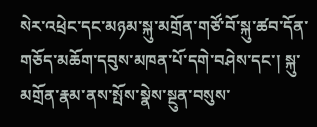སེར་འཕྲེང་དང་མཉམ་སྐུ་མགྲོན་གཙོ་བོ་སྐུ་ཚབ་དོན་གཅོད་མཆོག་དབུས་མཁན་པོ་དགེ་བཤེས་དང་། སྐུ་མགྲོན་རྣམ་ནས་སྤོས་སྣེས་སྔུན་བསུས་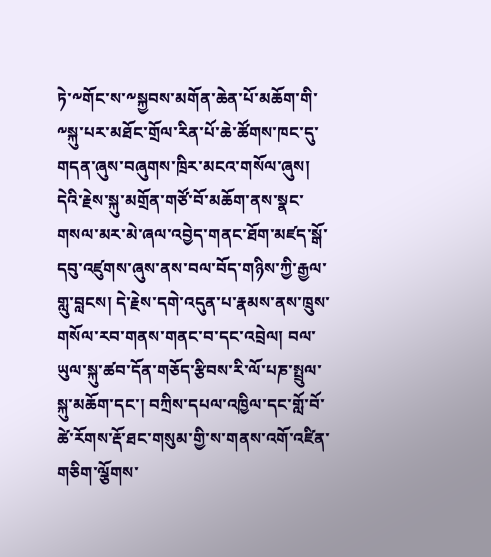ཏེ་༸གོང་ས་༸སྐྱབས་མགོན་ཆེན་པོ་མཆོག་གི་༸སྐུ་པར་མཐོང་གྲོལ་རིན་པོ་ཆེ་ཚོགས་ཁང་དུ་གདན་ཞུས་བཞུགས་ཁྲིར་མངའ་གསོལ་ཞུས།
དེའི་རྗེས་སྐུ་མགྲོན་གཙོ་བོ་མཆོག་ནས་སྣང་གསལ་མར་མེ་ཞལ་འབྱེད་གནང་ཐོག་མཛད་སྒོ་དབུ་འཛུགས་ཞུས་ནས་བལ་བོད་གཉིས་ཀྱི་རྒྱལ་གླུ་བླངས། དེ་རྗེས་དགེ་འདུན་པ་རྣམས་ནས་ཁྲུས་གསོལ་རབ་གནས་གནང་བ་དང་འབྲེལ། བལ་ཡུལ་སྐུ་ཚབ་དོན་གཅོད་རྩིབས་རི་ལོ་པཎ་སྤྲུལ་སྐུ་མཆོག་དང་། བཀྲིས་དཔལ་འཁྱིལ་དང་གློ་བོ་ཚེ་རོགས་རྡོ་ཐང་གསུམ་གྱི་ས་གནས་འགོ་འཛིན་གཅིག་ལྕོགས་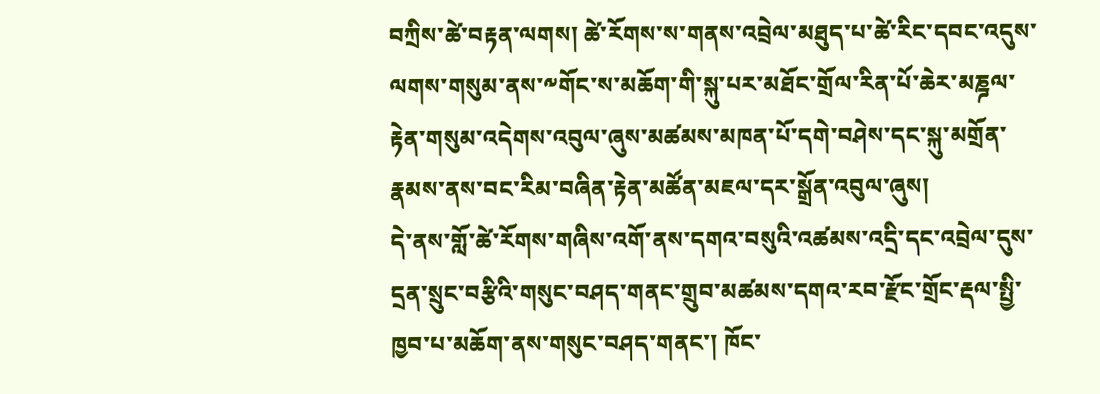བཀྲིས་ཚེ་བརྟན་ལགས། ཚེ་རོགས་ས་གནས་འབྲེལ་མཐུད་པ་ཚེ་རིང་དབང་འདུས་ལགས་གསུམ་ནས་༸གོང་ས་མཆོག་གི་སྐུ་པར་མཐོང་གྲོལ་རིན་པོ་ཆེར་མཎྜལ་རྟེན་གསུམ་འདེགས་འབུལ་ཞུས་མཚམས་མཁན་པོ་དགེ་བཤེས་དང་སྐུ་མགྲོན་རྣམས་ནས་བང་རིམ་བཞིན་རྟེན་མཚོན་མཇལ་དར་སྒྲོན་འབུལ་ཞུས།
དེ་ནས་གློ་ཚེ་རོགས་གཞིས་འགོ་ནས་དགའ་བསུའི་འཚམས་འདྲི་དང་འབྲེལ་དུས་དྲན་སྲུང་བརྩིའི་གསུང་བཤད་གནང་གྲུབ་མཚམས་དགའ་རབ་རྫོང་གྲོང་རྡལ་སྤྱི་ཁྱབ་པ་མཆོག་ནས་གསུང་བཤད་གནང་། ཁོང་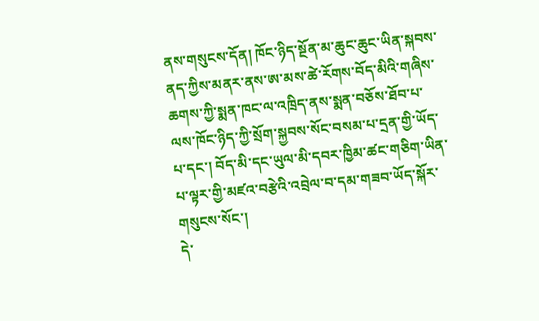ནས་གསུངས་དོན། ཁོང་ཉིད་སྔོན་མ་ཆུང་ཆུང་ཡིན་སྐབས་ནད་ཀྱིས་མནར་ནས་ཨ་མས་ཚེ་རོགས་བོད་མིའི་གཞིས་ཆགས་ཀྱི་སྨན་ཁང་ལ་འཁྲིད་ནས་སྨན་བཅོས་ཐོབ་པ་ལས་ཁོང་ཉིད་ཀྱི་སྲོག་སྐྱབས་སོང་བསམ་པ་དྲན་གྱི་ཡོད་པ་དང་། བོད་མི་དང་ཡུལ་མི་དབར་ཁྱིམ་ཚང་གཅིག་ཡིན་པ་ལྟར་གྱི་མཛའ་བརྩེའི་འབྲེལ་བ་དམ་གཟབ་ཡོད་སྐོར་གསུངས་སོང་།
དེ་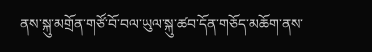ནས་སྐུ་མགྲོན་གཙོ་བོ་བལ་ཡུལ་སྐུ་ཚབ་དོན་གཅོད་མཆོག་ནས་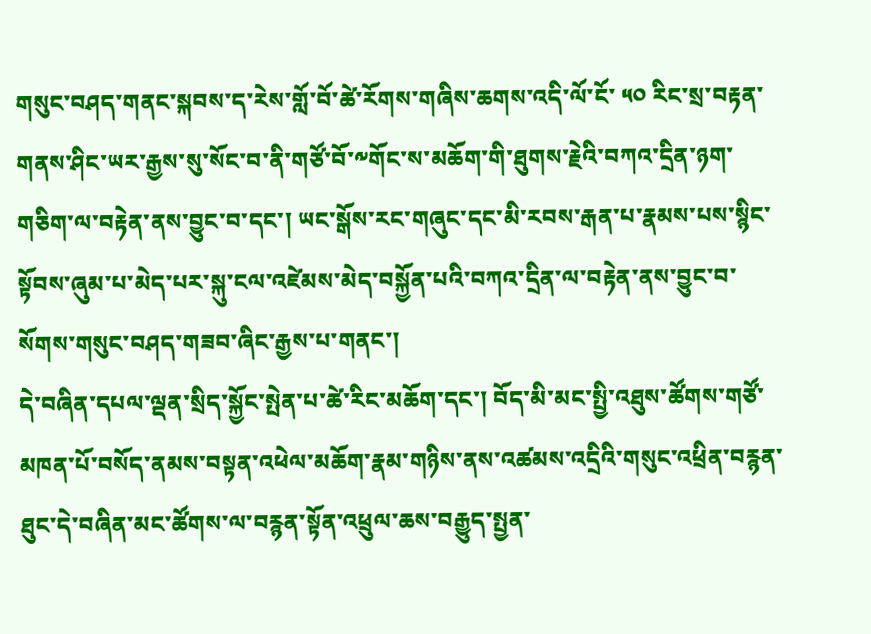གསུང་བཤད་གནང་སྐབས་ད་རེས་གློ་བོ་ཚེ་རོགས་གཞིས་ཆགས་འདི་ལོ་ངོ་ ༥༠ རིང་སྲ་བརྟན་གནས་ཤིང་ཡར་རྒྱས་སུ་སོང་བ་ནི་གཙོ་བོ་༸གོང་ས་མཆོག་གི་ཐུགས་རྗེའི་བཀའ་དྲིན་ཉག་གཅིག་ལ་བརྟེན་ནས་བྱུང་བ་དང་། ཡང་སྒོས་རང་གཞུང་དང་མི་རབས་རྒན་པ་རྣམས་པས་སྙིང་སྟོབས་ཞུམ་པ་མེད་པར་སྐུ་ངལ་འཛེམས་མེད་བསྐྱོན་པའི་བཀའ་དྲིན་ལ་བརྟེན་ནས་བྱུང་བ་སོགས་གསུང་བཤད་གཟབ་ཞིང་རྒྱས་པ་གནང་།
དེ་བཞིན་དཔལ་ལྡན་སྲིད་སྐྱོང་སྤེན་པ་ཚེ་རིང་མཆོག་དང་། བོད་མི་མང་སྤྱི་འཐུས་ཚོགས་གཙོ་མཁན་པོ་བསོད་ནམས་བསྟན་འཕེལ་མཆོག་རྣམ་གཉིས་ནས་འཚམས་འདྲིའི་གསུང་འཕྲིན་བརྙན་ཐུང་དེ་བཞིན་མང་ཚོགས་ལ་བརྙན་སྟོན་འཕྲུལ་ཆས་བརྒྱུད་སྤྱན་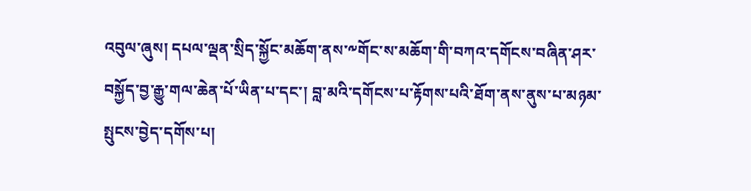འབུལ་ཞུས། དཔལ་ལྡན་སྲིད་སྐྱོང་མཆོག་ནས་༸གོང་ས་མཆོག་གི་བཀའ་དགོངས་བཞིན་ཤར་བསྐྱོད་བྱ་རྒྱུ་གལ་ཆེན་པོ་ཡིན་པ་དང་། བླ་མའི་དགོངས་པ་རྟོགས་པའི་ཐོག་ནས་ནུས་པ་མཉམ་སྤུངས་བྱེད་དགོས་པ།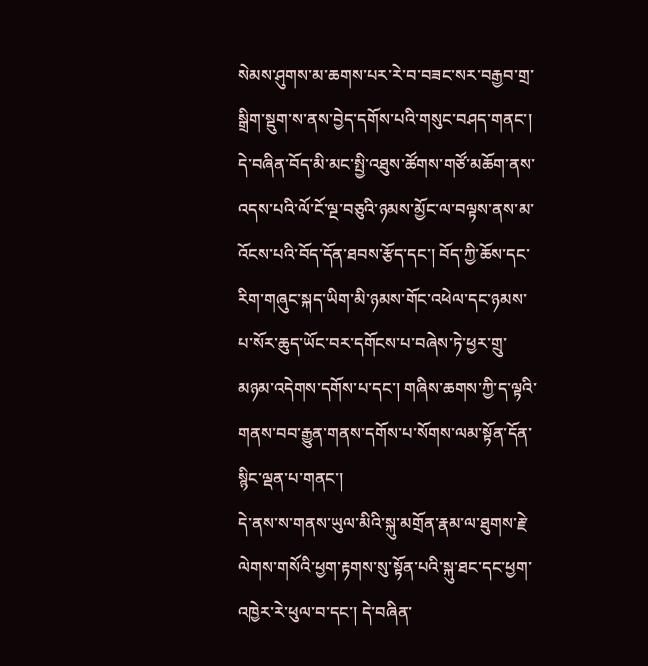སེམས་ཤུགས་མ་ཆགས་པར་རེ་བ་བཟང་སར་བརྒྱབ་གྲ་སྒྲིག་སྡུག་ས་ནས་བྱེད་དགོས་པའི་གསུང་བཤད་གནང་། དེ་བཞིན་བོད་མི་མང་སྤྱི་འཐུས་ཚོགས་གཙོ་མཆོག་ནས་འདས་པའི་ལོ་ངོ་ལྔ་བཅུའི་ཉམས་མྱོང་ལ་བལྟས་ནས་མ་འོངས་པའི་བོད་དོན་ཐབས་རྩོད་དང་། བོད་ཀྱི་ཆོས་དང་རིག་གཞུང་སྐད་ཡིག་མི་ཉམས་གོང་འཕེལ་དང་ཉམས་པ་སོར་ཆུད་ཡོང་བར་དགོངས་པ་བཞེས་ཏེ་ཕྱར་གྲུ་མཉམ་འདེགས་དགོས་པ་དང་། གཞིས་ཆགས་ཀྱི་ད་ལྟའི་གནས་བབ་རྒྱུན་གནས་དགོས་པ་སོགས་ལམ་སྟོན་དོན་སྙིང་ལྡན་པ་གནང་།
དེ་ནས་ས་གནས་ཡུལ་མིའི་སྐུ་མགྲོན་རྣམ་ལ་ཐུགས་རྗེ་ལེགས་གསོའི་ཕྱག་རྟགས་སུ་སྟོན་པའི་སྐུ་ཐང་དང་ཕྱག་འཁྱེར་རེ་ཕུལ་བ་དང་། དེ་བཞིན་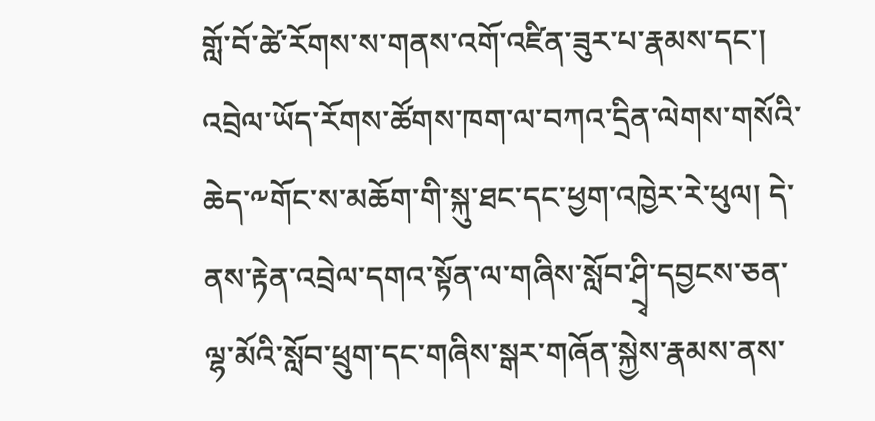གློ་བོ་ཚེ་རོགས་ས་གནས་འགོ་འཛིན་ཟུར་པ་རྣམས་དང་། འབྲེལ་ཡོད་རོགས་ཚོགས་ཁག་ལ་བཀའ་དྲིན་ལེགས་གསོའི་ཆེད་༸གོང་ས་མཆོག་གི་སྐུ་ཐང་དང་ཕྱག་འཁྱེར་རེ་ཕུལ། དེ་ནས་རྟེན་འབྲེལ་དགའ་སྟོན་ལ་གཞིས་སློབ་ཤྲྭི་དབྱངས་ཅན་ལྷ་མོའི་སློབ་ཕྲུག་དང་གཞིས་སྒར་གཞོན་སྐྱེས་རྣམས་ནས་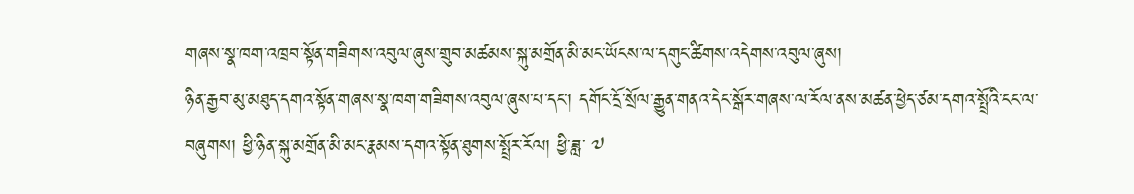གཞས་སྣ་ཁག་འཁྲབ་སྟོན་གཟིགས་འབུལ་ཞུས་གྲུབ་མཚམས་སྐུ་མགྲོན་མི་མང་ཡོངས་ལ་དགུང་ཚིགས་འདེགས་འབུལ་ཞུས།
ཉིན་རྒྱབ་མུ་མཐུད་དགའ་སྟོན་གཞས་སྣ་ཁག་གཟིགས་འབུལ་ཞུས་པ་དང་། དགོང་དྲོ་སྲོལ་རྒྱུན་གནའ་དེང་སྒོར་གཞས་ལ་རོལ་ནས་མཚན་ཕྱེད་ཙམ་དགའ་སྤྲོའི་ངང་ལ་བཞུགས། ཕྱི་ཉིན་སྐུ་མགྲོན་མི་མང་རྣམས་དགའ་སྟོན་ཐུགས་སྤྲོར་རོལ། ཕྱི་ཟླ་ ༧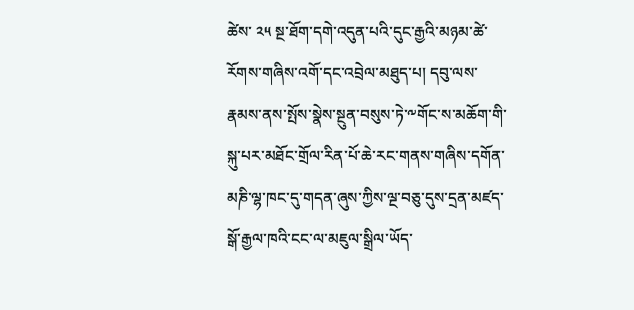ཚེས་ ༢༥ སྔ་ཐོག་དགེ་འདུན་པའི་དུང་རྒྱའི་མཉམ་ཚེ་རོགས་གཞིས་འགོ་དང་འབྲེལ་མཐུད་པ། དབུ་ལས་རྣམས་ནས་སྤོས་སྣེས་སྔུན་བསུས་ཏེ་༸གོང་ས་མཆོག་གི་སྐུ་པར་མཐོང་གྲོལ་རིན་པོ་ཆེ་རང་གནས་གཞིས་དགོན་མཎི་ལྷ་ཁང་དུ་གདན་ཞུས་ཀྱིས་ལྔ་བཅུ་དུས་དྲན་མཛད་སྒོ་རྒྱལ་ཁའི་ངང་ལ་མཇུལ་སྒྲིལ་ཡོད་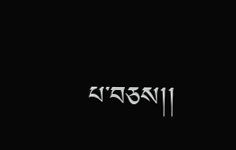པ་བཅས།།